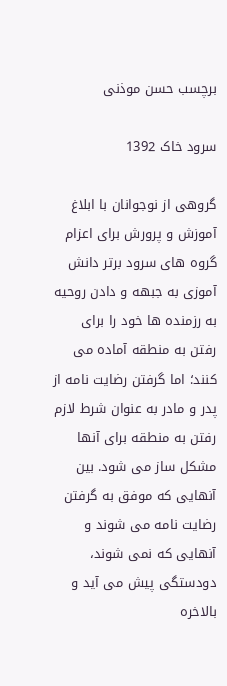برچسب حسن موذنی

سرود خاک 1392

گروهى از نوجوانان با ابلاغ آموزش و پرورش براى اعزام گروه هاى سرود برتر دانش آموزى به جبهه و دادن روحیه به رزمنده ها خود را براى رفتن به منطقه آماده مى کنند؛ اما گرفتن رضایت نامه از پدر و مادر به عنوان شرط لازم رفتن به منطقه براى آنها مشکل ساز مى شود. بین آنهایى که موفق به گرفتن رضایت نامه مى شوند و آنهایى که نمى شوند، دودستگى پیش مى آید و بالاخره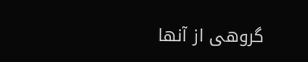گروهى از آنها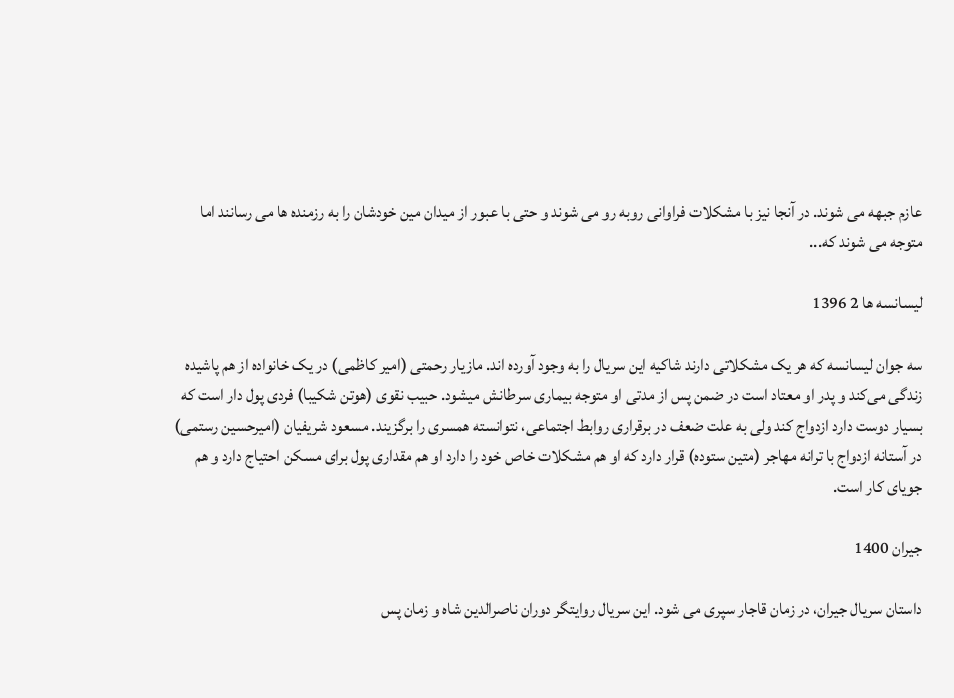عازم جبهه مى شوند. در آنجا نیز با مشکلات فراوانى روبه رو مى شوند و حتى با عبور از میدان مین خودشان را به رزمنده ها مى رسانند اما متوجه مى شوند که...

لیسانسه ها 2 1396

سه جوان لیسانسه که هر یک مشکلاتی دارند شاکیه این سریال را به وجود آورده اند. مازیار رحمتی (امیر کاظمی) در یک خانواده از هم پاشیده زندگی می‌کند و پدر او معتاد است در ضمن پس از مدتی او متوجه بیماری سرطانش میشود. حبیب نقوی (هوتن شکیبا) فردی پول دار است که بسیار دوست دارد ازدواج کند ولی به علت ضعف در برقراری روابط اجتماعی، نتوانسته همسری را برگزیند. مسعود شریفیان (امیرحسین رستمی) در آستانه ازدواج با ترانه مهاجر (متین ستوده) قرار دارد که او هم مشکلات خاص خود را دارد او هم مقداری پول برای مسکن احتیاج دارد و هم جویای کار است.

جیران 1400

داستان سریال جیران، در زمان قاجار سپری می شود. این سریال روایتگر دوران ناصرالدین شاه و زمان پس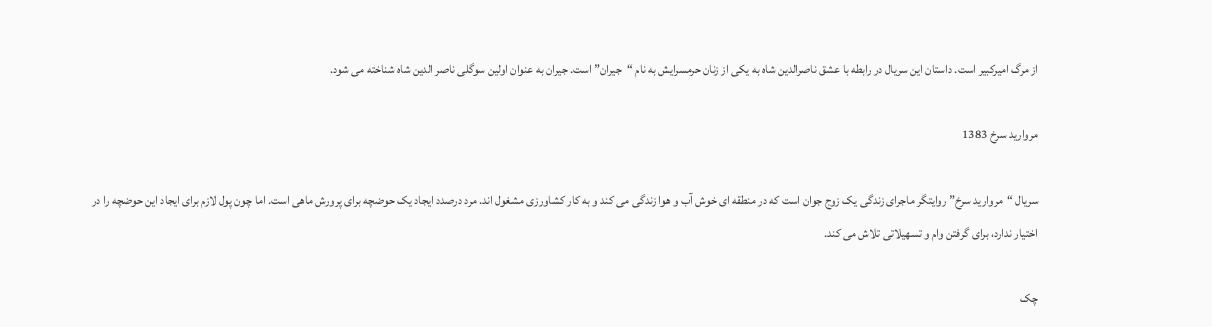از مرگ امیرکبیر است. داستان این سریال در رابطه با عشق ناصرالدین شاه به یکی از زنان حرمسرایش به نام “جیران” است. جیران به عنوان اولین سوگلی ناصر الدین شاه شناخته می شود.

مروارید سرخ 1383

سریال “مروارید سرخ” روایتگر ماجرای زندگی يک زوج جوان است كه در منطقه ای خوش آب و هوا زندگی می كند و به كار كشاورزی مشغول اند. مرد درصدد ايجاد يک حوضچه برای پرورش ماهی است. اما چون پول لازم برای ايجاد اين حوضچه را در اختيار ندارد، برای گرفتن وام و تسهيلاتی تلاش می كند.

چک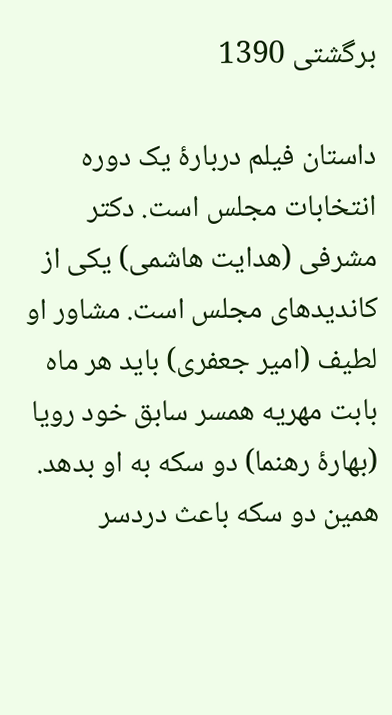برگشتی 1390

داستان فیلم دربارهٔ یک دوره انتخابات مجلس است. دکتر مشرفی (هدایت هاشمی) یکی از کاندیدهای مجلس است. مشاور او لطیف (امیر جعفری) باید هر ماه بابت مهریه همسر سابق خود رویا (بهارهٔ رهنما) دو سکه به او بدهد. همین دو سکه باعث دردسر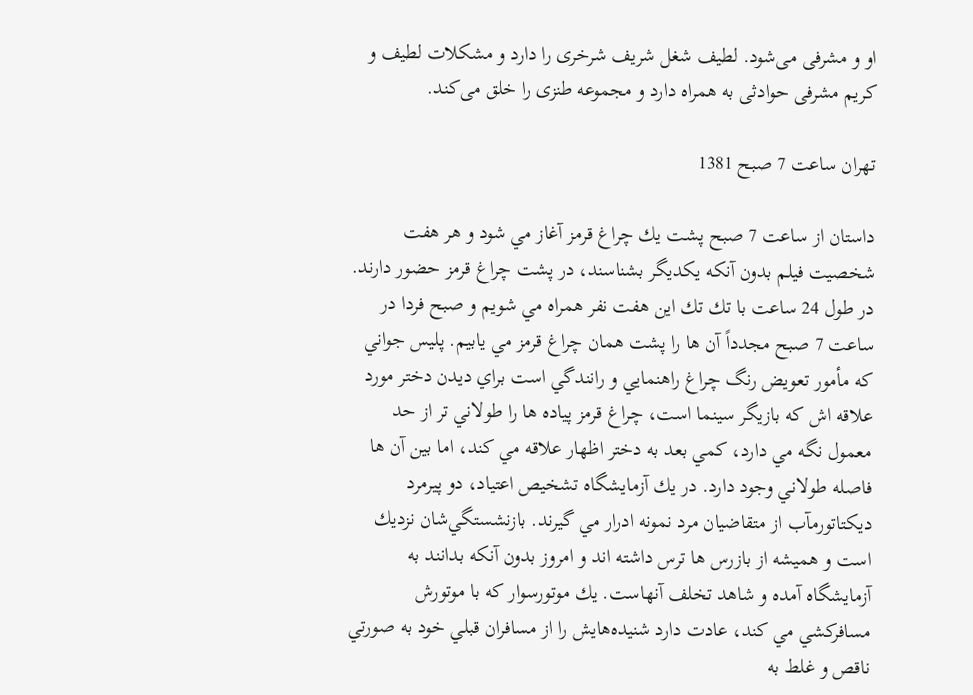او و مشرفی می‌شود. لطیف شغل شریف شرخری را دارد و مشکلات لطیف و کریم مشرفی حوادثی به همراه دارد و مجموعه طنزی را خلق می‌کند.

تهران ساعت 7 صبح 1381

داستان از ساعت 7 صبح پشت يك چراغ قرمز آغاز مي شود و هر هفت شخصيت فيلم بدون آنكه يكديگر بشناسند، در پشت چراغ قرمز حضور دارند. در طول 24 ساعت با تك تك اين هفت نفر همراه مي شويم و صبح فردا در ساعت 7 صبح مجدداً آن ها را پشت همان چراغ قرمز مي يابيم. پليس جواني كه مأمور تعويض رنگ چراغ راهنمايي و رانندگي است براي ديدن دختر مورد علاقه اش كه بازيگر سينما است، چراغ قرمز پياده ها را طولاني تر از حد معمول نگه مي دارد، كمي بعد به دختر اظهار علاقه مي كند، اما بين آن ها فاصله طولاني وجود دارد. در يك آزمايشگاه تشخيص اعتياد، دو پيرمرد ديكتاتورمآب از متقاضيان مرد نمونه ادرار مي گيرند. بازنشستگي‌شان نزديك است و هميشه از بازرس ها ترس داشته اند و امروز بدون آنكه بدانند به آزمايشگاه آمده و شاهد تخلف آنهاست. يك موتورسوار كه با موتورش مسافركشي مي كند، عادت دارد شنيده‌هايش را از مسافران قبلي خود به صورتي ناقص و غلط به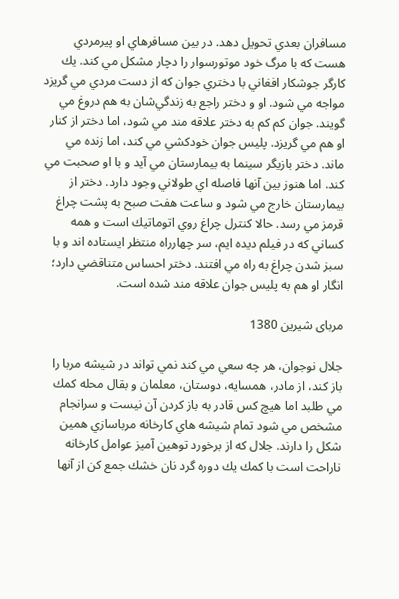مسافران بعدي تحويل دهد. در بين مسافرهاي او پيرمردي هست كه با مرگ خود موتورسوار را دچار مشكل مي كند. يك كارگر جوشكار افغاني با دختري جوان كه از دست مردي مي گريزد مواجه مي شود. او و دختر راجع به زندگي‌شان به هم دروغ مي گويند. جوان كم كم به دختر علاقه مند مي شود، اما دختر از كنار او هم مي گريزد. پليس جوان خودكشي مي كند، اما زنده مي ماند. دختر بازيگر سينما به بيمارستان مي آيد و با او صحبت مي كند. اما هنوز بين آنها فاصله اي طولاني وجود دارد. دختر از بيمارستان خارج مي شود و ساعت هفت صبح به پشت چراغ قرمز مي رسد. حالا كنترل چراغ روي اتوماتيك است و همه كساني كه در فيلم ديده ايم، سر چهارراه منتظر ايستاده اند و با سبز شدن چراغ به راه مي افتند. دختر احساس متناقضي دارد؛ انگار او هم به پليس جوان علاقه مند شده است.

مربای شیرین 1380

جلال نوجوان، هر چه سعي مي كند نمي تواند در شيشه مربا را باز كند، از مادر، همسايه، دوستان، معلمان و بقال محله كمك مي طلبد اما هيچ كس قادر به باز كردن آن نيست و سرانجام مشخص مي شود تمام شيشه هاي كارخانه مرباسازي همين شكل را دارند. جلال كه از برخورد توهين آميز عوامل كارخانه ناراحت است با كمك يك دوره گرد نان خشك جمع كن از آنها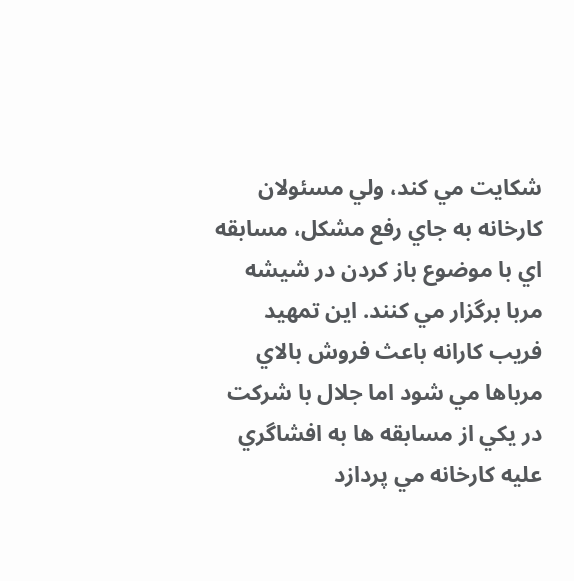شكايت مي كند، ولي مسئولان كارخانه به جاي رفع مشكل، مسابقه اي با موضوع باز كردن در شيشه مربا برگزار مي كنند. اين تمهيد فريب كارانه باعث فروش بالاي مرباها مي شود اما جلال با شركت در يكي از مسابقه ها به افشاگري عليه كارخانه مي پردازد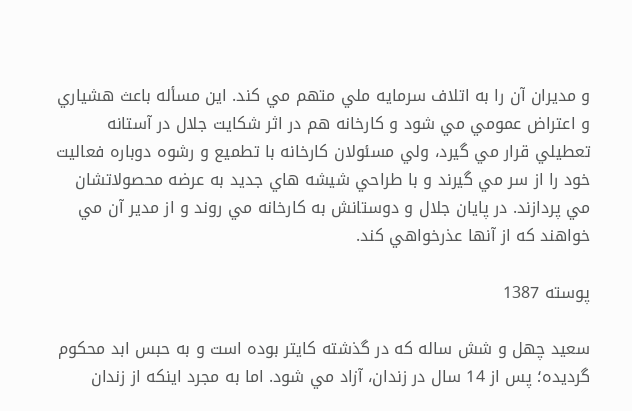و مديران آن را به اتلاف سرمايه ملي متهم مي كند. اين مسأله باعث هشياري و اعتراض عمومي مي شود و كارخانه هم در اثر شكايت جلال در آستانه تعطيلي قرار مي گيرد، ولي مسئولان كارخانه با تطميع و رشوه دوباره فعاليت خود را از سر مي گيرند و با طراحي شيشه هاي جديد به عرضه محصولاتشان مي پردازند. در پايان جلال و دوستانش به كارخانه مي روند و از مدير آن مي خواهند كه از آنها عذرخواهي كند.

پوسته 1387

سعيد چهل و شش ساله که در گذشته کايتر بوده است و به حبس ابد محکوم گرديده؛ پس از 14 سال در زندان، آزاد مي شود. اما به مجرد اينکه از زندان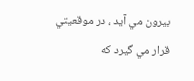بيرون مي آيد ، در موقعيتي قرار مي گيرد که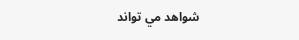شواهد مي تواند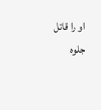او را قاتل جلوه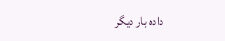داده بار ديگر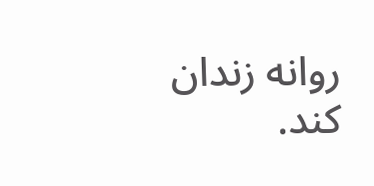روانه زندان کند.